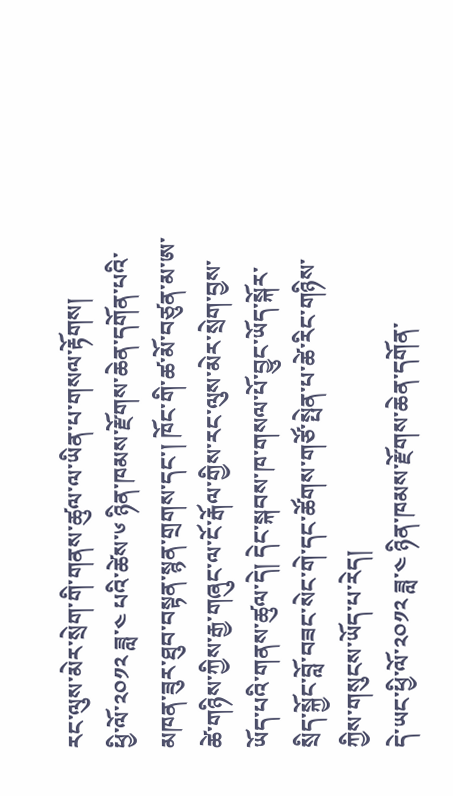རང་ལུས་མེར་སྲེག་གི་གནས་ཚུལ་ལ་ཡིན་པ་གསལ་རྟོགས།
ཕྱི་ལོ་༢༠༡༢ ཟླ་༤ པའི་ཚེས་༦ ཉིན་ཁམས་རྫོགས་ཆེན་དགོན་པའི་མཁན་ཟུར་ཐུབ་བསྟན་སྙན་གྲགས་དང་། ཁོང་གི་ཚ་མོ་བཙུན་མ་ཨ་ཚེ་གཉིས་ཀྱིས་རྒྱ་གཞུང་ལ་ངོ་རྒོལ་གྱིས་རང་ལུས་མེར་སྲེག་བྱས་ཡོད་པའི་གནས་ཚུལ་དེ། དེང་སྐབས་ཁ་གསལ་པོ་བྱུང་ཡོད་སྐོར་སྲིད་སྐྱོང་བློ་བཟང་སེང་གེ་དང་ཚོགས་གཙོ་སྤེན་པ་ཚེ་རིང་གཉིས་ཀྱིས་གསུངས་ཡོད་པ་རེད།
དེ་ཡང་ཕྱི་ལོ་༢༠༡༢ ཟླ་༤ ཉིན་ཁམས་རྫོགས་ཆེན་དགོན་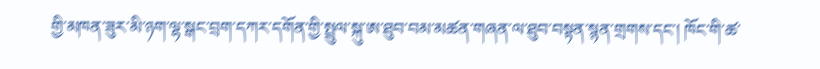གྱི་མཁན་ཟུར་མི་ཉག་ལྷ་སྒང་བྲག་དཀར་དགོན་གྱི་སྤྲུལ་སྐུ་ཨ་ཐུབ་བམ་མཚན་གཞན་ལ་ཐུབ་བསྟན་སྙན་གྲགས་དང་། ཁོང་གི་ཚ་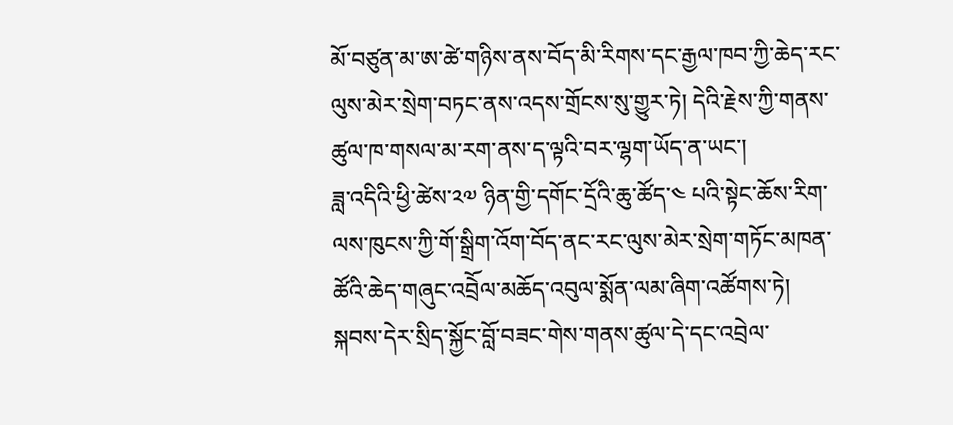མོ་བཙུན་མ་ཨ་ཚེ་གཉིས་ནས་བོད་མི་རིགས་དང་རྒྱལ་ཁབ་ཀྱི་ཆེད་རང་ལུས་མེར་སྲེག་བཏང་ནས་འདས་གྲོངས་སུ་གྱུར་ཏེ། དེའི་རྗེས་ཀྱི་གནས་ཚུལ་ཁ་གསལ་མ་རག་ནས་ད་ལྟའི་བར་ལྷག་ཡོད་ན་ཡང་།
ཟླ་འདིའི་ཕྱི་ཚེས་༢༧ ཉིན་གྱི་དགོང་དྲོའི་ཆུ་ཚོད་༤ པའི་སྟེང་ཆོས་རིག་ལས་ཁུངས་ཀྱི་གོ་སྒྲིག་འོག་བོད་ནང་རང་ལུས་མེར་སྲེག་གཏོང་མཁན་ཚོའི་ཆེད་གཞུང་འབྲེོལ་མཆོད་འབུལ་སྨོན་ལམ་ཞིག་འཚོགས་ཏེ། སྐབས་དེར་སྲིད་སྐྱོང་བློ་བཟང་གེས་གནས་ཚུལ་དེ་དང་འབྲེལ་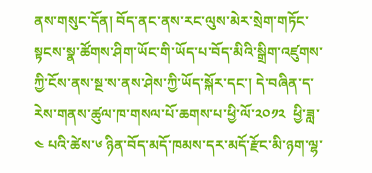ནས་གསུང་དོན། བོད་ནང་ནས་རང་ལུས་མེར་སྲེག་གཏོང་སྟངས་སྣ་ཚོགས་ཤིག་ཡོང་གི་ཡོད་པ་བོད་མིའི་སྒྲིག་འཛུགས་ཀྱི་ངོས་ནས་སྔ་ས་ནས་ཤེས་ཀྱི་ཡོད་སྐོར་དང་། དེ་བཞིན་ད་རེས་གནས་ཚུལ་ཁ་གསལ་པོ་ཆགས་པ་ཕྱི་ལོ་༢༠༡༢  ཕྱི་ཟླ་༤ པའི་ཚེས་༦ ཉིན་བོད་མདོ་ཁམས་དར་མདོ་རྫོང་མི་ཉག་ལྷ་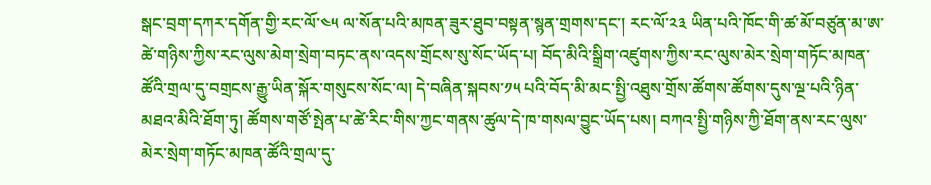སྒང་བྲག་དཀར་དགོན་གྱི་རང་ལོ་༤༥ ལ་སོན་པའི་མཁན་ཟུར་ཐུབ་བསྟན་སྙན་གྲགས་དང་། རང་ལོ་༢༣ ཡིན་པའི་ཁོང་གི་ཚ་མོ་བཙུན་མ་ཨ་ཚེ་གཉིས་ཀྱིས་རང་ལུས་མེག་སྲེག་བཏང་ནས་འདས་གྲོངས་སུ་སོང་ཡོད་པ། བོད་མིའི་སྒྲིག་འཛུགས་ཀྱིས་རང་ལུས་མེར་སྲེག་གཏོང་མཁན་ཚོའི་གྲལ་དུ་བགྲངས་རྒྱུ་ཡིན་སྐོར་གསུངས་སོང་ལ། དེ་བཞིན་སྐབས་༡༥ པའི་བོད་མི་མང་སྤྱི་འཐུས་གྲོས་ཚོགས་ཚོགས་དུས་ལྔ་པའི་ཉིན་མཐའ་མིའི་ཐོག་ཏུ། ཚོགས་གཙོ་སྤེན་པ་ཚེ་རིང་གིས་ཀྱང་གནས་ཚུལ་དེ་ཁ་གསལ་བྱུང་ཡོད་པས། བཀའ་སྤྱི་གཉིས་ཀྱི་ཐོག་ནས་རང་ལུས་མེར་སྲེག་གཏོང་མཁན་ཚོའི་གྲལ་དུ་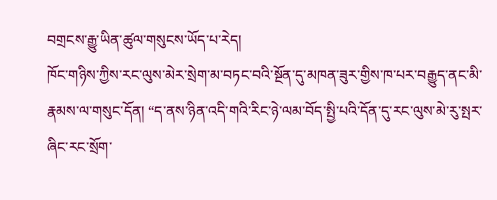བགྲངས་རྒྱུ་ཡིན་ཚུལ་གསུངས་ཡོད་པ་རེད།
ཁོང་གཉིས་ཀྱིས་རང་ལུས་མེར་སྲེག་མ་བཏང་བའི་སྔོན་དུ་མཁན་ཟུར་གྱིས་ཁ་པར་བརྒྱུད་ནང་མི་རྣམས་ལ་གསུང་དོན། “ད་ནས་ཉིན་འདི་གའི་རིང་ཉེ་ལམ་བོད་སྤྱི་པའི་དོན་དུ་རང་ལུས་མེ་རུ་སྤར་ཞིང་རང་སྲོག་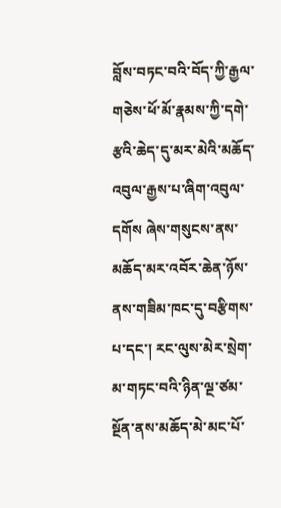བློས་བཏང་བའི་བོད་ཀྱི་རྒྱལ་གཅེས་ཕོ་མོ་རྣམས་ཀྱི་དགེ་རྩའི་ཆེད་དུ་མར་མེའི་མཆོད་འབུལ་རྒྱས་པ་ཞིག་འབུལ་དགོས ཞེས་གསུངས་ནས་མཆོད་མར་འབོར་ཆེན་ཉོས་ནས་གཟིམ་ཁང་དུ་བརྩིགས་པ་དང་། རང་ལུས་མེར་སྲེག་མ་གཏང་བའི་ཉིན་ལྔ་ཙམ་སྔོན་ནས་མཆོད་མེ་མང་པོ་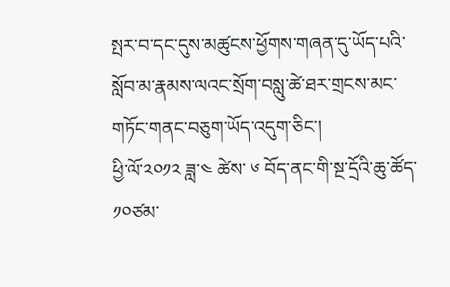སྤར་བ་དང་དུས་མཚུངས་ཕྱོགས་གཞན་དུ་ཡོད་པའི་སློབ་མ་རྣམས་ལའང་སྲོག་བསླུ་ཚེ་ཐར་གྲངས་མང་གཏོང་གནང་བཅུག་ཡོད་འདུག་ཅིང་།
ཕྱི་ལོ་༢༠༡༢ ཟླ་༤ ཚེས་ ༦ བོད་ནང་གི་སྔ་དྲོའི་ཆུ་ཚོད་༡༠ཙམ་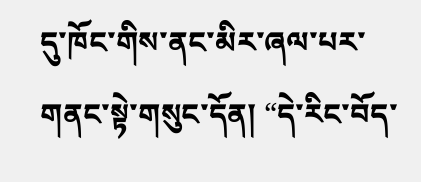དུ་ཁོང་གིས་ནང་མིར་ཞལ་པར་གནང་སྟེ་གསུང་དོན། “དེ་རིང་བོད་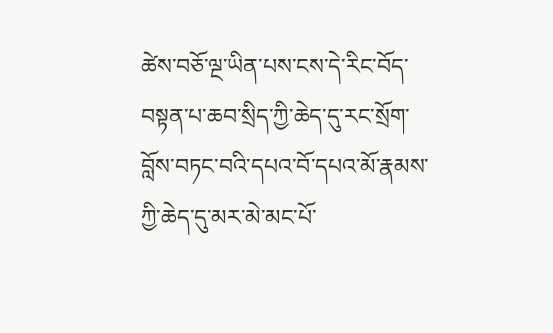ཚེས་བཅོ་ལྔ་ཡིན་པས་ངས་དེ་རིང་བོད་བསྟན་པ་ཆབ་སྲིད་ཀྱི་ཆེད་དུ་རང་སྲོག་བློས་བཏང་བའི་དཔའ་བོ་དཔའ་མོ་རྣམས་ཀྱི་ཆེད་དུ་མར་མེ་མང་པོ་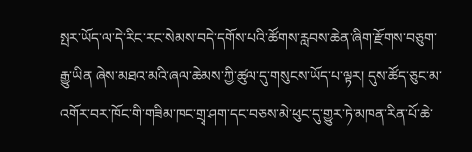སྤར་ཡོད་ལ་དེ་རིང་རང་སེམས་བདེ་དགོས་པའི་ཚོགས་རླབས་ཆེན་ཞིག་རྫོགས་བཅུག་རྒྱུ་ཡིན ཞེས་མཐའ་མའི་ཞལ་ཆེམས་ཀྱི་ཚུལ་དུ་གསུངས་ཡོད་པ་ལྟར། དུས་ཚོད་ཅུང་མ་འགོར་བར་ཁོང་གི་གཟིམ་ཁང་གྲྭ་ཤག་དང་བཅས་མེ་ཕུང་དུ་གྱུར་ཏེ་མཁན་རིན་པོ་ཆེ་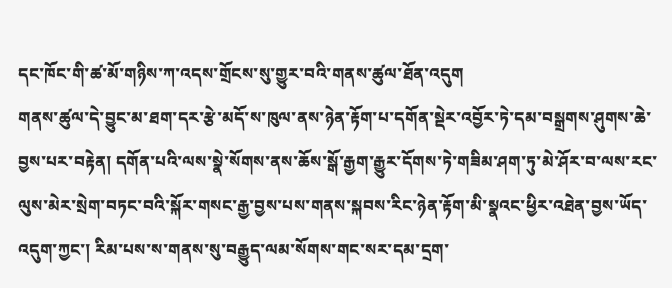དང་ཁོང་གི་ཚ་མོ་གཉིས་ཀ་འདས་གྲོངས་སུ་གྱུར་བའི་གནས་ཚུལ་ཐོན་འདུག
གནས་ཚུལ་དེ་བྱུང་མ་ཐག་དར་རྩེ་མདོ་ས་ཁུལ་ནས་ཉེན་རྟོག་པ་དགོན་སྡེར་འབྱོར་ཏེ་དམ་བསྒྲགས་ཤུགས་ཆེ་བྱས་པར་བརྟེན། དགོན་པའི་ལས་སྣེ་སོགས་ནས་ཆོས་སྒོ་རྒྱག་རྒྱུར་དོགས་ཏེ་གཟིམ་ཤག་ཏུ་མེ་ཤོར་བ་ལས་རང་ལུས་མེར་སྲེག་བཏང་བའི་སྐོར་གསང་རྒྱ་བྱས་པས་གནས་སྐབས་རིང་ཉེན་རྟོག་མི་སྣའང་ཕྱིར་འཐེན་བྱས་ཡོད་འདུག་ཀྱང་། རིམ་པས་ས་གནས་སུ་བརྒྱུད་ལམ་སོགས་གང་སར་དམ་དྲག་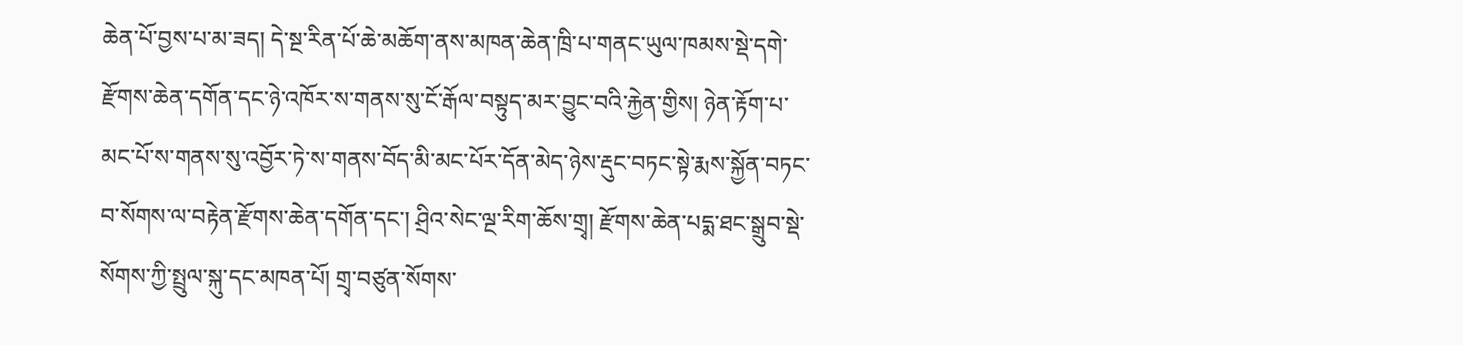ཆེན་པོ་བྱས་པ་མ་ཟད། དེ་སྔ་རིན་པོ་ཆེ་མཆོག་ནས་མཁན་ཆེན་ཁྲི་པ་གནང་ཡུལ་ཁམས་སྡེ་དགེ་རྫོགས་ཆེན་དགོན་དང་ཉེ་འཁོར་ས་གནས་སུ་ངོ་རྒོལ་བསྟུད་མར་བྱུང་བའི་རྐྱེན་གྱིས། ཉེན་རྟོག་པ་མང་པོ་ས་གནས་སུ་འབྱོར་ཏེ་ས་གནས་བོད་མི་མང་པོར་དོན་མེད་ཉེས་རྡུང་བཏང་སྟེ་རྨས་སྐྱོན་བཏང་བ་སོགས་ལ་བརྟེན་རྫོགས་ཆེན་དགོན་དང་། ཤྲིའ་སེང་ལྔ་རིག་ཆོས་གྲྭ། རྫོགས་ཆེན་པདྨ་ཐང་སྒྲུབ་སྡེ་སོགས་ཀྱི་སྤྲུལ་སྐུ་དང་མཁན་པོ། གྲྭ་བཙུན་སོགས་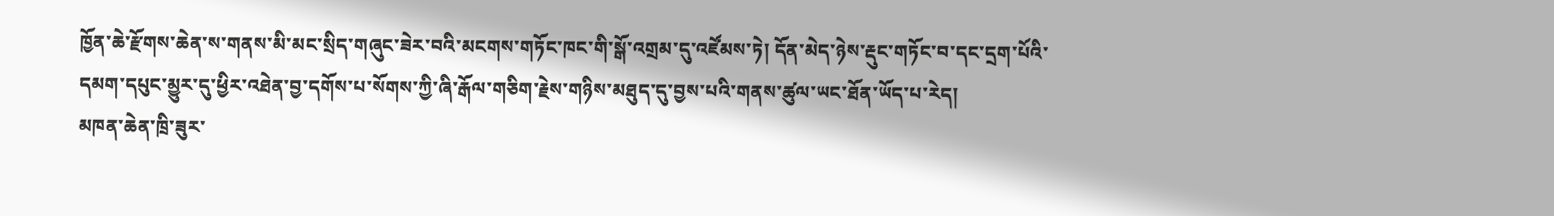ཁྱོན་ཆེ་རྫོགས་ཆེན་ས་གནས་མི་མང་སྲིད་གཞུང་ཟེར་བའི་མངགས་གཏོང་ཁང་གི་སྒོ་འགྲམ་དུ་འཛོམས་ཏེ། དོན་མེད་ཉེས་རྡུང་གཏོང་བ་དང་དྲག་པོའི་དམག་དཔུང་མྱུར་དུ་ཕྱིར་འཐེན་བྱ་དགོས་པ་སོགས་ཀྱི་ཞི་རྒོལ་གཅིག་རྗེས་གཉིས་མཐུད་དུ་བྱས་པའི་གནས་ཚུལ་ཡང་ཐོན་ཡོད་པ་རེད།
མཁན་ཆེན་ཁྲི་ཟུར་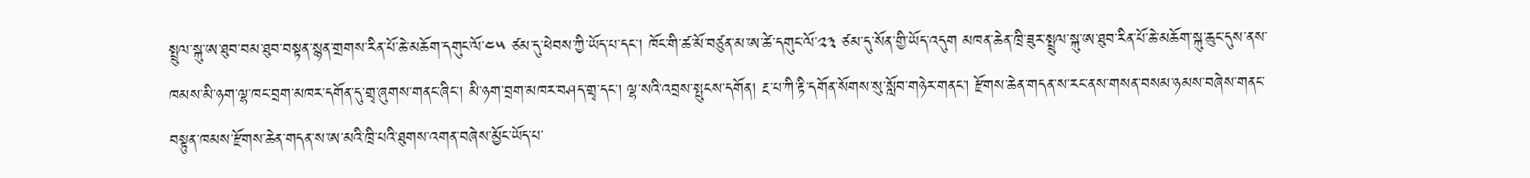སྤྲུལ་སྐུ་ཨ་ཐུབ་བམ་ཐུབ་བསྟན་སྙན་གྲགས་རིན་པོ་ཆེ་མཆོག་དགུང་ལོ་༤༥ ཙམ་དུ་ཕེབས་ཀྱི་ཡོད་པ་དང་། ཁོང་གི་ཚ་མོ་བཙུན་མ་ཨ་ཚེ་དགུང་ལོ་༢༣ ཙམ་དུ་སོན་གྱི་ཡོད་འདུག མཁན་ཆེན་ཁྲི་ཟུར་སྤྲུལ་སྐུ་ཨ་ཐུབ་རིན་པོ་ཆེ་མཆོག་སྐུ་ཆུང་དུས་ནས་ཁམས་མི་ཉག་ལྷ་ཁང་བྲག་མཁར་དགོན་དུ་གྲྭ་ཞུགས་གནང་ཞིང་། མི་ཉག་བྲག་མཁར་བཤད་གྲྭ་དང་། ལྷ་སའི་འབྲས་སྤུངས་དགོན། རྔ་པ་ཀི་རྟི་དགོན་སོགས་སུ་སློབ་གཉེར་གནང་། རྫོགས་ཆེན་གདན་ས་རང་ནས་གསན་བསམ་ཉམས་བཞེས་གནང་བསྟུན་ཁམས་རྫོགས་ཆེན་གདན་ས་ཨ་མའི་ཁྲི་པའི་ཐུགས་འགན་བཞེས་མྱོང་ཡོད་པ་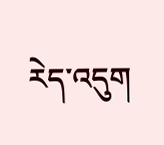རེད་འདུག